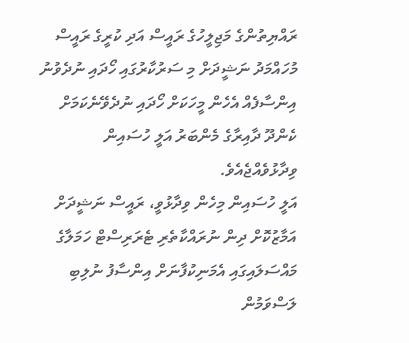ރައްޔިތުންގެ މަޖިލީހުގެ ރައީސް އަދި ކުރީގެ ރައީސް މުހައްމަދު ނަޝީދަށް މި ސަރުކާރުގައި ހޯދައި ނުދެވުނު އިންސާފެއް އެހެން މީހަކަށް ހޯދައި ނުދެވޭނެކަމަށް ކެންދޫ ދާއިރާގެ މެންބަރު އަލީ ހުސައިން ވިދާޅުވެއްޖެއެވެ.
އަލީ ހުސައިން މިހެން ވިދާޅުވީ، ރައީސް ނަޝީދަށް އަމާޒުކޮށް ދިން ނުރައްކާތެރި ޓެރަރިސްޓް ހަމަލާގެ މައްސަލައިގައި އެމަނިކުފާނަށް އިންސާފު ނުލިބި ލަސްވަމުން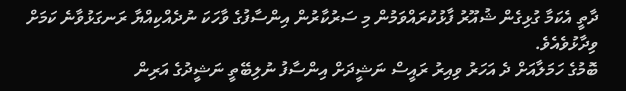ދާތީ އެކަމާ ގުޅިގެން ޝުއޫރު ފާޅުކުރައްވަމުން މި ސަރުކާރުން އިންސާފުގެ ވާހަކަ ނުދެއްކިއްޔާ ރަނގަޅުވާނެ ކަމަށް ވިދާޅުވެއެވެ.
ބޮމުގެ ހަމަލާއަށް ދެ އަހަރު ވިއިރު ރައީސް ނަޝީދަށް އިންސާފު ނުލިބޭތީ ނަޝީދުގެ އަރިން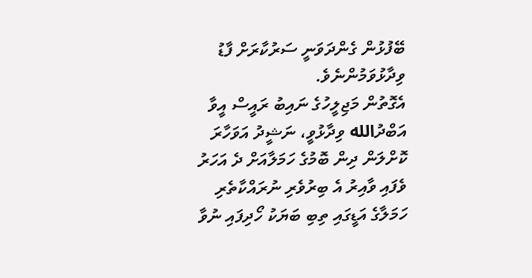ބޭފުޅުން ގެންދަވަނީ ސަރުކާރަށް ފާޑު ވިދާޅުވަމުންނެވެ.
އެގޮތުން މަޖިލީހުގެ ނައިބު ރައީސް އީވާ އަބްދުالله ވިދާޅުވީ، ނަޝީދު އަވަހާރަ ކޮށްލަން ދިން ބޮމުގެ ހަމަލާއަށް ދެ އަހަރު ވެފައި ވާއިރު އެ ބިރުވެރި ނުރައްކާތެރި ހަމަލާގެ އަޑީގައި ތިބި ބަޔަކު ހޯދިފައި ނުވާ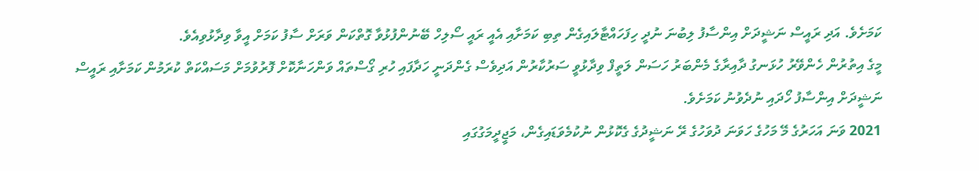ކަމަށެވެ. އަދި ރައީސް ނަޝީދަށް އިންސާފު ލިބުނަ ނުދީ ހިފަހައްޓާލައިގެން ތިބި ކަމަށާއި އެއީ ރައީ ސޯލިހް ބޭނުންފުޅުވާ ގޮތްކަން ވަރަށް ސާފު ކަމަށް އީވާ ވިދާޅުވިއެވެ.
މީގެ އިތުރުން ހެންވޭރު ހުޅަނގު ދާއިރާގެ މެންބަރު ހަސަން ލަތީފް ވިދާޅުވީ ސަރުކާރުން އަދިވެސް ގެންދަނީ ހަދާފައި ހުރި ގޯސްތައް ވަންހަނާކޮށް ފޮރުވުމަށް މަސައްކަތް ކުރަމުން ކަމަށާއި ރައީސް ނަޝީދަށް އިންސާފު ހޯދައި ނުދެވުނު ކަމަށެވެ.
2021 ވަނަ އަހަރުގެ މޭ މަހުގެ ހަވަނަ ދުވަހުގެ ރޭ ނަޝީދުގެ ގެކޮޅުން ނުކުމެވަޑައިގެން، މަޖީދީމަގުގައި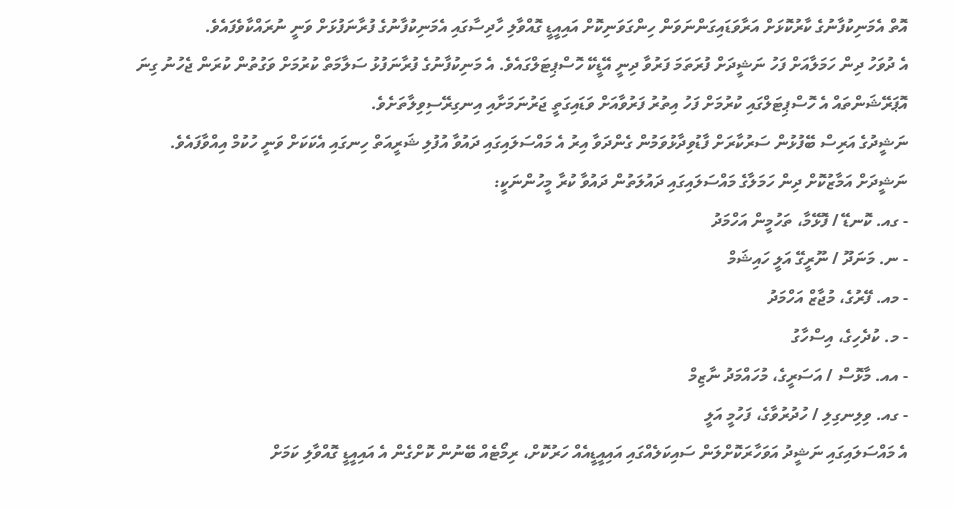އޮތް އެމަނިކުފާނުގެ ކާރުކޮޅަށް އަރާވަޑައިގަންނަވަން ހިންގަވަނިކޮށް އައިއީޑީ ގޮއްވާލި ހާދިސާގައި އެމަނިކުފާނުގެ ފުރާނަފުޅަށް ވަނީ ނުރައްކާވެފައެވެ.
އެ ދުވަހު ދިން ހަމަލާއަށް ފަހު ނަޝީދަށް ފުރަތަމަ ފަރުވާ ދިނީ އޭޑީކޭ ހޮސްޕިޓަލްގައެވެ. އެ މަނިކުފާނުގެ ފުރާނަފުޅު ސަލާމަތް ކުރުމަށް ވަގުތުން ކުރަން ޖެހުނު ގިނަ އޮޕަރޭޝަންތައް އެ ހޮސްޕިޓަލްގައި ކުރުމަށް ފަހު އިތުރު ފަރުވާއަށް ވަޑައިގަތީ ޖަރުނަމަށާއި އިނގިރޭސިވިލާތަށެވެ.
ނަޝީދުގެ އަރިސް ބޭފުޅުން ސަރުކާރަށް ފާޑުވިދާޅުވަމުން ގެންދަވާ އިރު އެ މައްސަލައިގައި ދައުވާ އުފުލި ޝަރީއަތް ހިނގައި އެކަކަށް ވަނީ ހުކުމް އިއްވާފައެވެ.
ނަޝީދަށް އަމާޒުކޮށް ދިން ހަމަލާގެ މައްސަލައިގައި ދައުލަތުން ދައުވާ ކުރާ މީހުންނަކީ:
- ގއ. ކޮނޑޭ / ފޮޅޭމާ، ތަހުމީން އަހްމަދު
- ނ. މަނަދޫ / ނޫރީގޭ އަލީ ހައިޝަމް
- މއ. ފޭރުގެ، މުޖާޒް އަހްމަދު
- މ. ކުދެހިގެ، އިސްހާގު
- އއ. މާޅޮސް / އަސަރީގެ، މުހައްމަދު ނާޒިމް
- ގއ. ވިލިނގިލި / ހުދުރުވާގެ، ފަހުމީ އަލީ
އެ މައްސަލައިގައި ނަޝީދު އަވަހާރަކޮށްލަން ސައިކަލެއްގައި އައިއީޑީއެއް ހަރުކޮށް، ރިމޯޓެއް ބޭނުން ކޮށްގެން އެ އައިއީޑީ ގޮއްވާލި ކަމަށް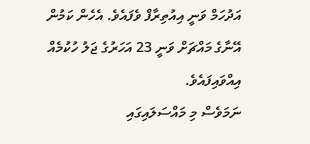އަދުހަމް ވަނީ އިއުތިރާފް ވެފައެވެ. އެހެން ކަމުން އޭނާގެ މައްޗަށް ވަނީ 23 އަހަރުގެ ޖަލު ހުކުމެއް އިއްވައިފައެވެ.
ނަމަވެސް މި މައްސަލައިގައި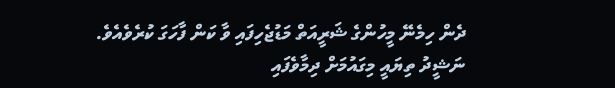ދެން ހިމެނޭ މީހުންގެ ޝަރީއަތް މަޑުޖެހިފައި ވާ ކަން ފާހަގަ ކުރެވެއެވެ.
ނަޝީދު ތިޔައީ މިގައުމަށް ދިމާވެފައި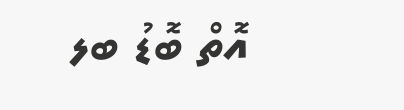އޮތް ބޮޑު ބލ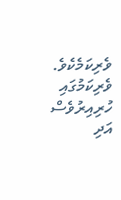ވެރިކަމެކެވެ. ވެރިކަމުގައި ހުރިއިރުވެސް އަދި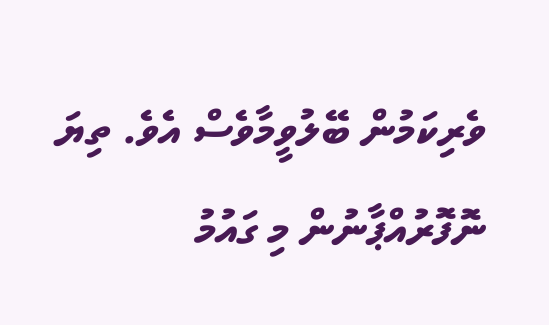ވެރިކަމުން ބޭލުވީމާވެސް އެވެ. ތިޔަ ނޮފޮރުއްޕާނުން މި ގައުމު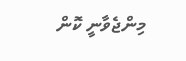މިންޖެވާނީ ކޮން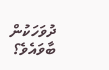ދުވަހަކުން ބާވައެވެ؟